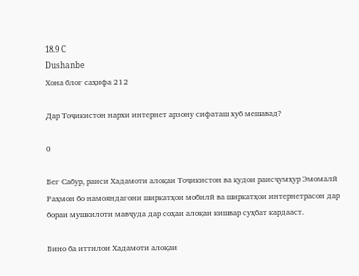18.9 C
Dushanbe
Хона блог саҳифа 212

Дар Тоҷикистон нархи интернет арзону сифаташ хуб мешавад?

0

Бег Сабур, раиси Хадамоти алоқаи Тоҷикистон ва қудои раисҷумҳур Эмомалӣ Раҳмон бо намояндагони ширкатҳои мобилӣ ва ширкатҳои интернетрасон дар бораи мушкилоти мавҷуда дар соҳаи алоқаи кишвар суҳбат кардааст.

Бино ба иттилои Хадамоти алоқаи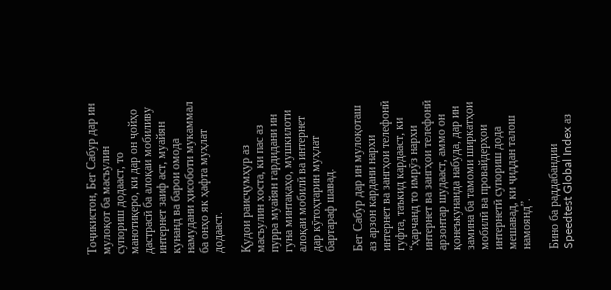Тоҷикистон, Бег Сабур дар ин мулоқот ба масъулин супориш додааст, то манотиқеро, ки дар он ҷойҳо дастрасӣ ба алоқаи мобиливу интернет заиф аст, муайян кунанд ва барои омода намудани ҳисоботи мукаммал ба онҳо як ҳафта муҳлат додааст.

Қудои раисҷумҳур аз масъулин хоста, ки пас аз пурра муайян гардидани ин гуна минтақаҳо, мушкилоти алоқаи мобилӣ ва интернет дар кӯтоҳтарин муҳлат бартараф шавад.

Бег Сабур дар ин мулоқоташ аз арзон кардани нархи интернет ва зангҳои телефонӣ гуфта, таъкид кардааст, ки “ҳарчанд то имрӯз нархи интернет ва зангҳои телефонӣ арзонтар шудааст, аммо он қонеъкунанда набуда, дар ин замина ба тамоми ширкатҳои мобилӣ ва провайдерҳои интернетӣ супориш дода мешавад, ки ҷиддан талош намоянд”.

Бино ба раддабандии Speedtest Global Index аз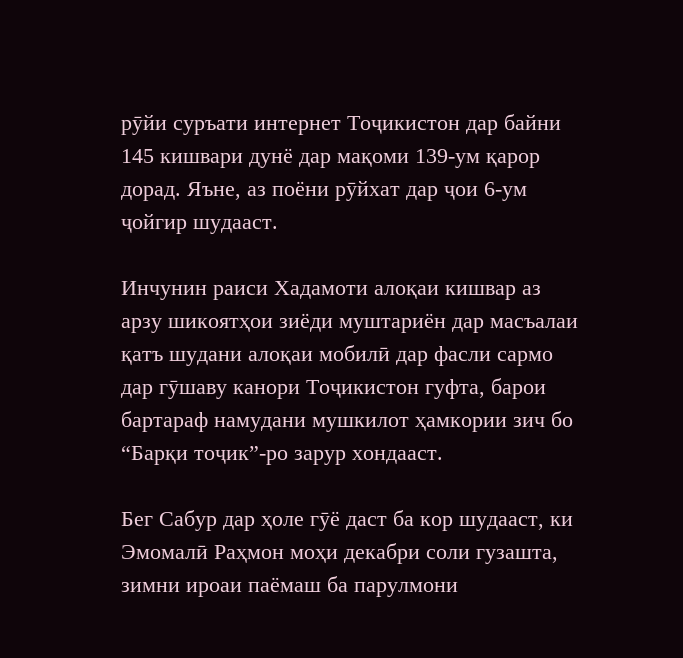рӯйи суръати интернет Тоҷикистон дар байни 145 кишвари дунё дар мақоми 139-ум қарор дорад. Яъне, аз поёни рӯйхат дар ҷои 6-ум ҷойгир шудааст.

Инчунин раиси Хадамоти алоқаи кишвар аз арзу шикоятҳои зиёди муштариён дар масъалаи қатъ шудани алоқаи мобилӣ дар фасли сармо дар гӯшаву канори Тоҷикистон гуфта, барои бартараф намудани мушкилот ҳамкории зич бо “Барқи тоҷик”-ро зарур хондааст.

Бег Сабур дар ҳоле гӯё даст ба кор шудааст, ки Эмомалӣ Раҳмон моҳи декабри соли гузашта, зимни ироаи паёмаш ба парулмони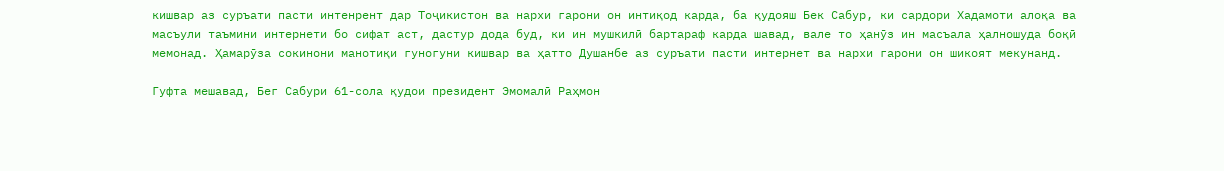кишвар аз суръати пасти интенрент дар Тоҷикистон ва нархи гарони он интиқод карда, ба қудояш Бек Сабур, ки сардори Хадамоти алоқа ва масъули таъмини интернети бо сифат аст, дастур дода буд, ки ин мушкилӣ бартараф карда шавад, вале то ҳанӯз ин масъала ҳалношуда боқӣ мемонад. Ҳамарӯза сокинони манотиқи гуногуни кишвар ва ҳатто Душанбе аз суръати пасти интернет ва нархи гарони он шикоят мекунанд.

Гуфта мешавад, Бег Сабури 61-сола қудои президент Эмомалӣ Раҳмон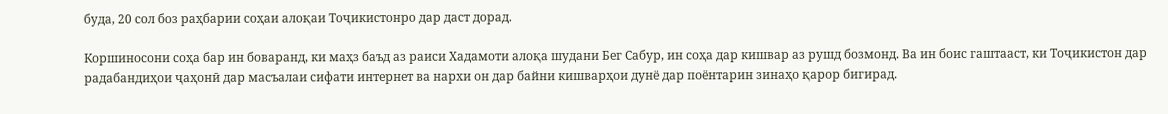буда, 20 сол боз раҳбарии соҳаи алоқаи Тоҷикистонро дар даст дорад.

Коршиносони соҳа бар ин боваранд, ки маҳз баъд аз раиси Хадамоти алоқа шудани Бег Сабур, ин соҳа дар кишвар аз рушд бозмонд. Ва ин боис гаштааст, ки Тоҷикистон дар радабандиҳои ҷаҳонӣ дар масъалаи сифати интернет ва нархи он дар байни кишварҳои дунё дар поёнтарин зинаҳо қарор бигирад.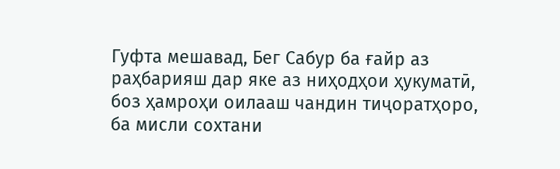Гуфта мешавад, Бег Сабур ба ғайр аз раҳбарияш дар яке аз ниҳодҳои ҳукуматӣ, боз ҳамроҳи оилааш чандин тиҷоратҳоро, ба мисли сохтани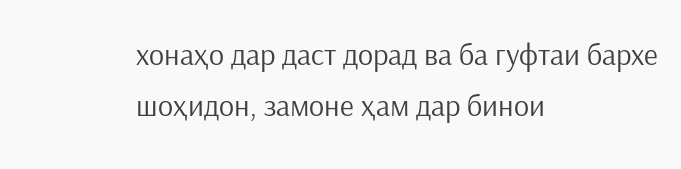хонаҳо дар даст дорад ва ба гуфтаи бархе шоҳидон, замоне ҳам дар бинои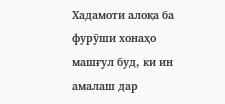Хадамоти алоқа ба фурӯши хонаҳо машғул буд, ки ин амалаш дар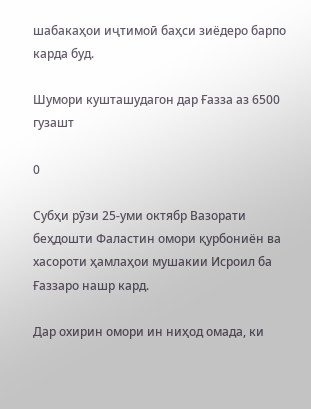шабакаҳои иҷтимоӣ баҳси зиёдеро барпо карда буд.

Шумори кушташудагон дар Ғазза аз 6500 гузашт

0

Субҳи рӯзи 25-уми октябр Вазорати беҳдошти Фаластин омори қурбониён ва хасороти ҳамлаҳои мушакии Исроил ба Ғаззаро нашр кард.

Дар охирин омори ин ниҳод омада, ки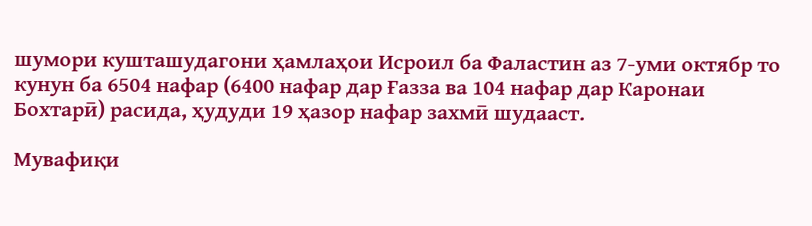шумори кушташудагони ҳамлаҳои Исроил ба Фаластин аз 7-уми октябр то кунун ба 6504 нафар (6400 нафар дар Ғазза ва 104 нафар дар Каронаи Бохтарӣ) расида, ҳудуди 19 ҳазор нафар захмӣ шудааст.

Мувафиқи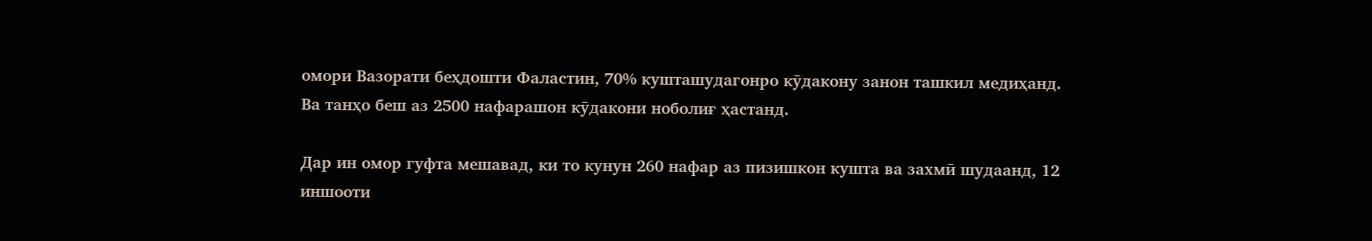омори Вазорати беҳдошти Фаластин, 70% кушташудагонро кӯдакону занон ташкил медиҳанд. Ва танҳо беш аз 2500 нафарашон кӯдакони ноболиғ ҳастанд.

Дар ин омор гуфта мешавад, ки то кунун 260 нафар аз пизишкон кушта ва захмӣ шудаанд, 12 иншооти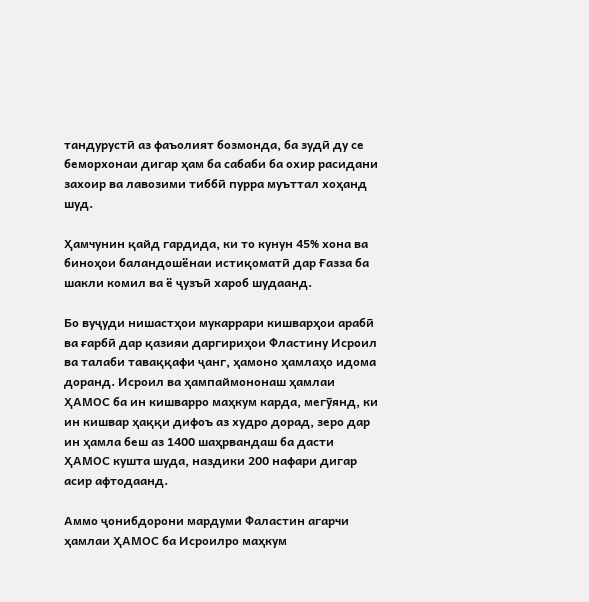тандурустӣ аз фаъолият бозмонда, ба зудӣ ду се беморхонаи дигар ҳам ба сабаби ба охир расидани захоир ва лавозими тиббӣ пурра муъттал хоҳанд шуд.

Ҳамчунин қайд гардида, ки то кунун 45% хона ва биноҳои баландошёнаи истиқоматӣ дар Ғазза ба шакли комил ва ё ҷузъӣ хароб шудаанд.

Бо вуҷуди нишастҳои мукаррари кишварҳои арабӣ ва ғарбӣ дар қазияи даргириҳои Фластину Исроил ва талаби таваққафи ҷанг, ҳамоно ҳамлаҳо идома доранд. Исроил ва ҳампаймононаш ҳамлаи ҲАМОС ба ин кишварро маҳкум карда, мегӯянд, ки ин кишвар ҳаққи дифоъ аз худро дорад, зеро дар ин ҳамла беш аз 1400 шаҳрвандаш ба дасти ҲАМОС кушта шуда, наздики 200 нафари дигар асир афтодаанд.

Аммо ҷонибдорони мардуми Фаластин агарчи ҳамлаи ҲАМОС ба Исроилро маҳкум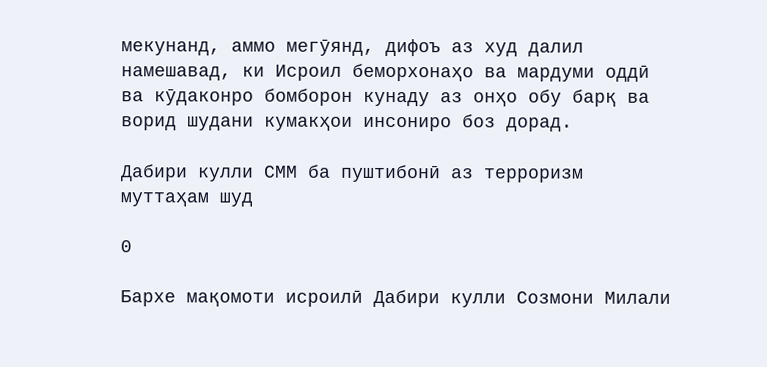мекунанд, аммо мегӯянд, дифоъ аз худ далил намешавад, ки Исроил беморхонаҳо ва мардуми оддӣ ва кӯдаконро бомборон кунаду аз онҳо обу барқ ва ворид шудани кумакҳои инсониро боз дорад.

Дабири кулли СММ ба пуштибонӣ аз терроризм муттаҳам шуд

0

Бархе мақомоти исроилӣ Дабири кулли Созмони Милали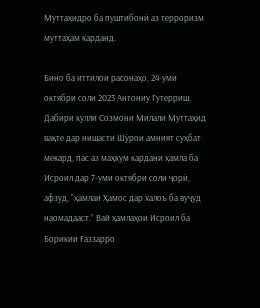Муттаҳидро ба пуштибонӣ аз терроризм муттаҳам карданд.

Бино ба иттилои расонаҳо, 24-уми октябри соли 2023 Антониу Гутерриш, Дабири кулли Созмони Милали Муттаҳид вақте дар нишасти Шӯрои амният суҳбат мекард, пас аз маҳкум кардани ҳамла ба Исроил дар 7-уми октябри соли ҷорӣ, афзуд, “ҳамлаи Ҳамос дар халоъ ба вуҷуд наомадааст.” Вай ҳамлаҳои Исроил ба Борикии Ғаззарро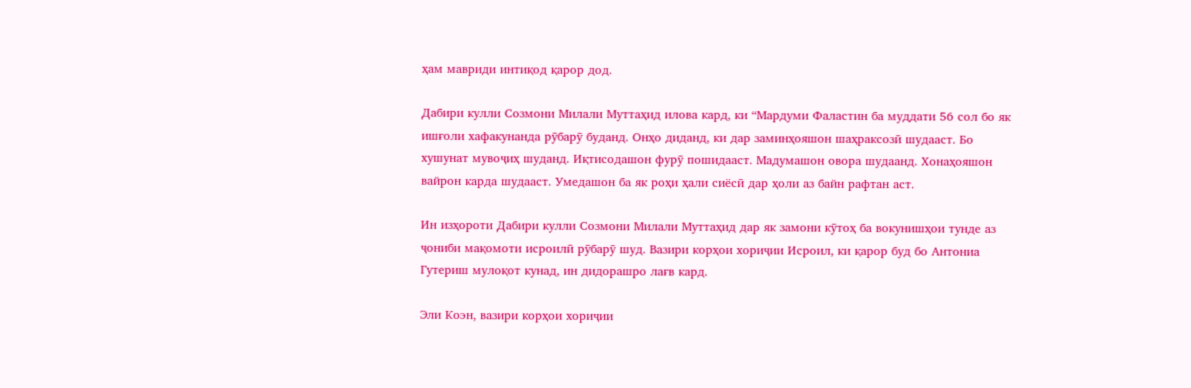ҳам мавриди интиқод қарор дод.

Дабири кулли Созмони Милали Муттаҳид илова кард, ки “Мардуми Фаластин ба муддати 56 сол бо як ишғоли хафакунанда рӯбарӯ буданд. Онҳо диданд, ки дар заминҳояшон шаҳраксозӣ шудааст. Бо хушунат мувоҷиҳ шуданд. Иқтисодашон фурӯ пошидааст. Мадумашон овора шудаанд. Хонаҳояшон вайрон карда шудааст. Умедашон ба як роҳи ҳали сиёсӣ дар ҳоли аз байн рафтан аст.

Ин изҳороти Дабири кулли Созмони Милали Муттаҳид дар як замони кӯтоҳ ба вокунишҳои тунде аз ҷониби мақомоти исроилӣ рӯбарӯ шуд. Вазири корҳои хориҷии Исроил, ки қарор буд бо Антониа Гутериш мулоқот кунад, ин дидорашро лағв кард.

Эли Коэн, вазири корҳои хориҷии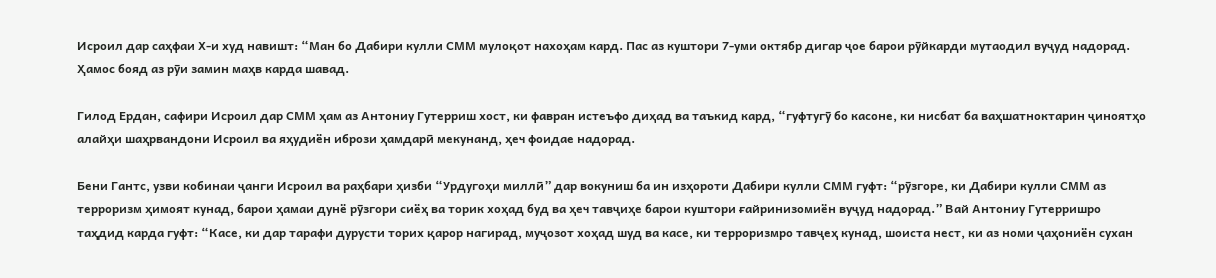Исроил дар саҳфаи Х-и худ навишт: “Ман бо Дабири кулли СММ мулоқот нахоҳам кард. Пас аз куштори 7-уми октябр дигар ҷое барои рӯйкарди мутаодил вуҷуд надорад. Ҳамос бояд аз рӯи замин маҳв карда шавад.

Гилод Ердан, сафири Исроил дар СММ ҳам аз Антониу Гутерриш хост, ки фавран истеъфо диҳад ва таъкид кард, “гуфтугӯ бо касоне, ки нисбат ба ваҳшатноктарин ҷиноятҳо алайҳи шаҳрвандони Исроил ва яҳудиён ибрози ҳамдарӣ мекунанд, ҳеч фоидае надорад.

Бени Гантс, узви кобинаи ҷанги Исроил ва раҳбари ҳизби “Урдугоҳи миллӣ” дар вокуниш ба ин изҳороти Дабири кулли СММ гуфт: “рӯзгоре, ки Дабири кулли СММ аз терроризм ҳимоят кунад, барои ҳамаи дунё рӯзгори сиёҳ ва торик хоҳад буд ва ҳеч тавҷиҳе барои куштори ғайринизомиён вуҷуд надорад.” Вай Антониу Гутерришро таҳдид карда гуфт: “Касе, ки дар тарафи дурусти торих қарор нагирад, муҷозот хоҳад шуд ва касе, ки терроризмро тавҷеҳ кунад, шоиста нест, ки аз номи ҷаҳониён сухан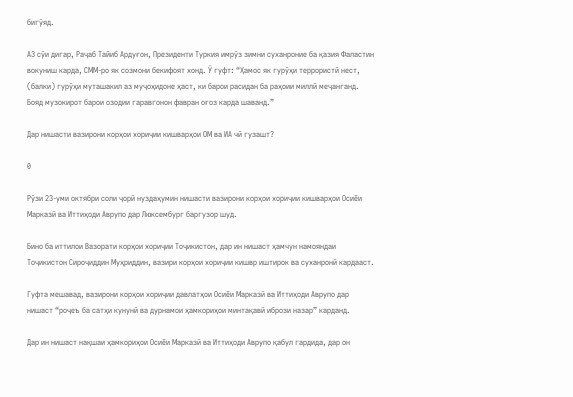бигӯяд.

АЗ сӯи дигар, Раҷаб Тайиб Ардуғон, Президенти Туркия имрӯз зимни суханроние ба қазия Фаластин вокуниш карда, СММ-ро як созмони бекифоят хонд. Ӯ гуфт: “Ҳамос як гурӯҳи террористӣ нест, (балки) гурӯҳи муташакил аз муҷоҳидоне ҳаст, ки барои расидан ба раҳоии миллӣ меҷанганд. Бояд музокирот барои озодии гаравгонон фавран оғоз карда шаванд.”

Дар нишасти вазирони корҳои хориҷии кишварҳои ОМ ва ИА чӣ гузашт?

0

Рӯзи 23-уми октябри соли ҷорӣ нуздаҳумин нишасти вазирони корҳои хориҷии кишварҳои Осиёи Марказӣ ва Иттиҳоди Аврупо дар Люксембург баргузор шуд.

Бино ба иттилои Вазорати корҳои хориҷии Тоҷикистон, дар ин нишаст ҳамчун намояндаи Тоҷикистон Сироҷиддин Муҳриддин, вазири корҳои хориҷии кишвр иштирок ва суханронӣ кардааст.

Гуфта мешавад, вазирони корҳои хориҷии давлатҳои Осиёи Марказӣ ва Иттиҳоди Аврупо дар нишаст “роҷеъ ба сатҳи кунунӣ ва дурнамои ҳамкориҳои минтақавӣ ибрози назар” карданд.

Дар ин нишаст нақшаи ҳамкориҳои Осиёи Марказӣ ва Иттиҳоди Аврупо қабул гардида, дар он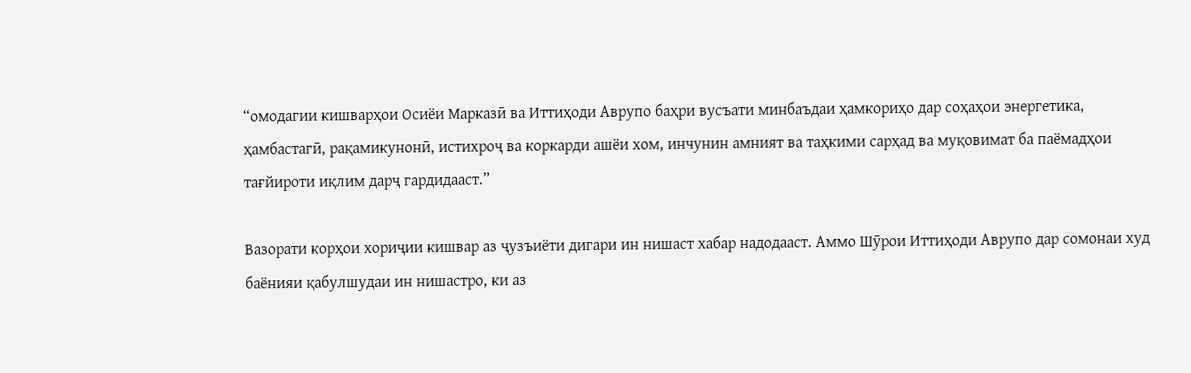“омодагии кишварҳои Осиёи Марказӣ ва Иттиҳоди Аврупо баҳри вусъати минбаъдаи ҳамкориҳо дар соҳаҳои энергетика, ҳамбастагӣ, рақамикунонӣ, истихроҷ ва коркарди ашёи хом, инчунин амният ва таҳкими сарҳад ва муқовимат ба паёмадҳои тағйироти иқлим дарҷ гардидааст.”

Вазорати корҳои хориҷии кишвар аз ҷузъиёти дигари ин нишаст хабар надодааст. Аммо Шӯрои Иттиҳоди Аврупо дар сомонаи худ баёнияи қабулшудаи ин нишастро, ки аз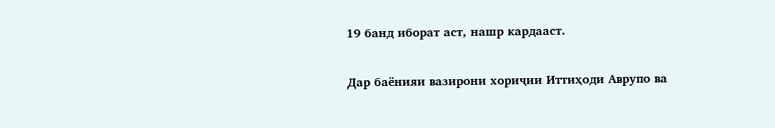19 банд иборат аст, нашр кардааст.

Дар баёнияи вазирони хориҷии Иттиҳоди Аврупо ва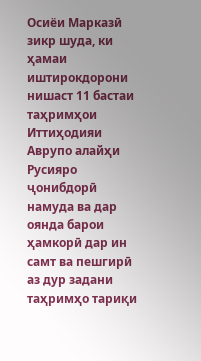Осиёи Марказӣ зикр шуда, ки ҳамаи иштирокдорони нишаст 11 бастаи таҳримҳои Иттиҳодияи Аврупо алайҳи Русияро ҷонибдорӣ намуда ва дар оянда барои ҳамкорӣ дар ин самт ва пешгирӣ аз дур задани таҳримҳо тариқи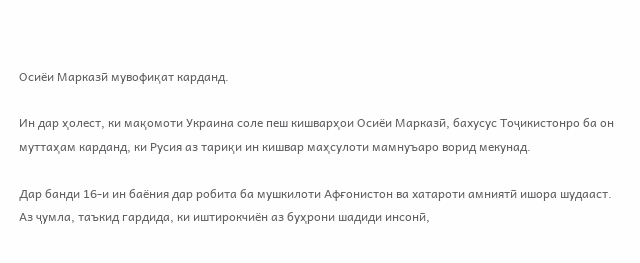Осиёи Марказӣ мувофиқат карданд.

Ин дар ҳолест, ки мақомоти Украина соле пеш кишварҳои Осиёи Марказӣ, бахусус Тоҷикистонро ба он муттаҳам карданд, ки Русия аз тариқи ин кишвар маҳсулоти мамнуъаро ворид мекунад.

Дар банди 16-и ин баёния дар робита ба мушкилоти Афғонистон ва хатароти амниятӣ ишора шудааст. Аз ҷумла, таъкид гардида, ки иштирокчиён аз буҳрони шадиди инсонӣ,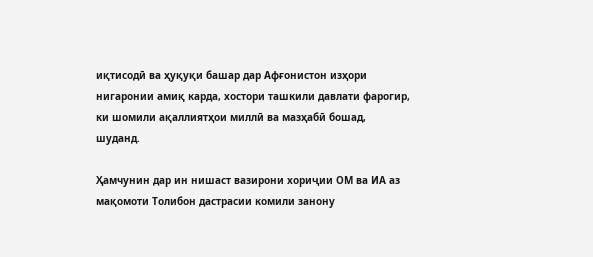иқтисодӣ ва ҳуқуқи башар дар Афғонистон изҳори нигаронии амиқ карда, хостори ташкили давлати фарогир, ки шомили ақаллиятҳои миллӣ ва мазҳабӣ бошад, шуданд.

Ҳамчунин дар ин нишаст вазирони хориҷии ОМ ва ИА аз мақомоти Толибон дастрасии комили занону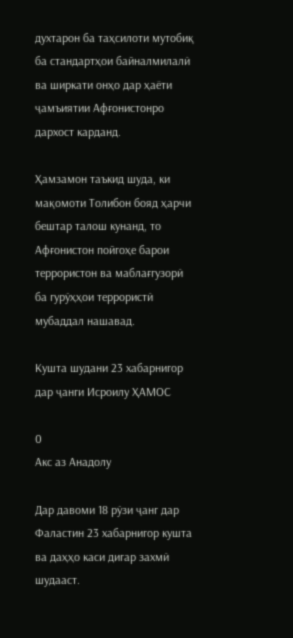духтарон ба таҳсилоти мутобиқ ба стандартҳои байналмилалӣ ва ширкати онҳо дар ҳаёти ҷамъиятии Афғонистонро дархост карданд.

Ҳамзамон таъкид шуда, ки мақомоти Толибон бояд ҳарчи бештар талош кунанд, то Афғонистон пойгоҳе барои террористон ва маблағгузорӣ ба гурӯҳҳои террористӣ мубаддал нашавад.

Кушта шудани 23 хабарнигор дар ҷанги Исроилу ҲАМОС

0
Акс аз Анадолу

Дар давоми 18 рӯзи ҷанг дар Фаластин 23 хабарнигор кушта ва даҳҳо каси дигар захмӣ шудааст.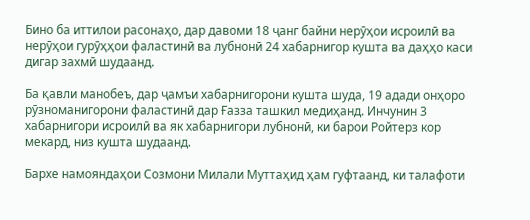Бино ба иттилои расонаҳо, дар давоми 18 ҷанг байни нерӯҳои исроилӣ ва нерӯҳои гурӯҳҳои фаластинӣ ва лубнонӣ 24 хабарнигор кушта ва даҳҳо каси дигар захмӣ шудаанд.

Ба қавли манобеъ, дар ҷамъи хабарнигорони кушта шуда, 19 адади онҳоро рӯзноманигорони фаластинӣ дар Ғазза ташкил медиҳанд. Инчунин 3 хабарнигори исроилӣ ва як хабарнигори лубнонӣ, ки барои Ройтерз кор мекард, низ кушта шудаанд.

Бархе намояндаҳои Созмони Милали Муттаҳид ҳам гуфтаанд, ки талафоти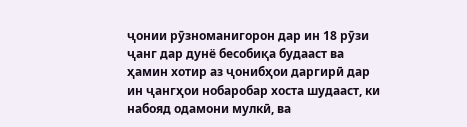ҷонии рӯзноманигорон дар ин 18 рӯзи ҷанг дар дунё бесобиқа будааст ва ҳамин хотир аз ҷонибҳои даргирӣ дар ин ҷангҳои нобаробар хоста шудааст, ки набояд одамони мулкӣ, ва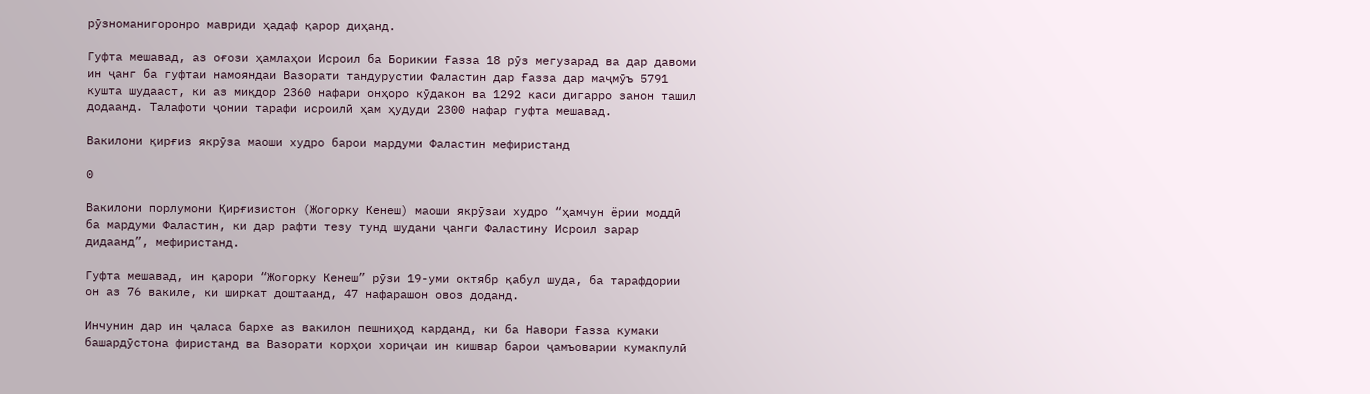рӯзноманигоронро мавриди ҳадаф қарор диҳанд.

Гуфта мешавад, аз оғози ҳамлаҳои Исроил ба Борикии Ғазза 18 рӯз мегузарад ва дар давоми ин ҷанг ба гуфтаи намояндаи Вазорати тандурустии Фаластин дар Ғазза дар маҷмӯъ 5791 кушта шудааст, ки аз миқдор 2360 нафари онҳоро кӯдакон ва 1292 каси дигарро занон ташил додаанд. Талафоти ҷонии тарафи исроилӣ ҳам ҳудуди 2300 нафар гуфта мешавад.

Вакилони қирғиз якрӯза маоши худро барои мардуми Фаластин мефиристанд

0

Вакилони порлумони Қирғизистон (Жогорку Кенеш) маоши якрӯзаи худро “ҳамчун ёрии моддӣ ба мардуми Фаластин, ки дар рафти тезу тунд шудани ҷанги Фаластину Исроил зарар дидаанд”, мефиристанд.

Гуфта мешавад, ин қарори “Жогорку Кенеш” рӯзи 19-уми октябр қабул шуда, ба тарафдории он аз 76 вакиле, ки ширкат доштаанд, 47 нафарашон овоз доданд.

Инчунин дар ин ҷаласа бархе аз вакилон пешниҳод карданд, ки ба Навори Ғазза кумаки башардӯстона фиристанд ва Вазорати корҳои хориҷаи ин кишвар барои ҷамъоварии кумакпулӣ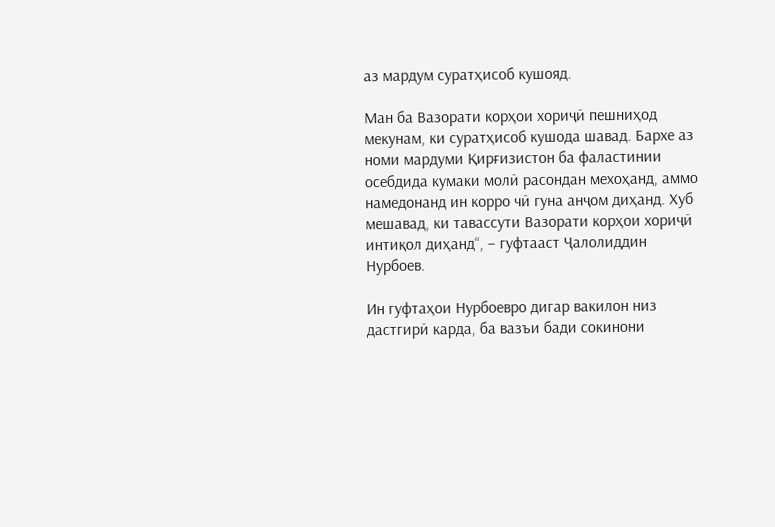аз мардум суратҳисоб кушояд.

Ман ба Вазорати корҳои хориҷӣ пешниҳод мекунам, ки суратҳисоб кушода шавад. Бархе аз номи мардуми Қирғизистон ба фаластинии осебдида кумаки молӣ расондан мехоҳанд, аммо намедонанд ин корро чӣ гуна анҷом диҳанд. Хуб мешавад, ки тавассути Вазорати корҳои хориҷӣ интиқол диҳанд“, – гуфтааст Ҷалолиддин Нурбоев.

Ин гуфтаҳои Нурбоевро дигар вакилон низ дастгирӣ карда, ба вазъи бади сокинони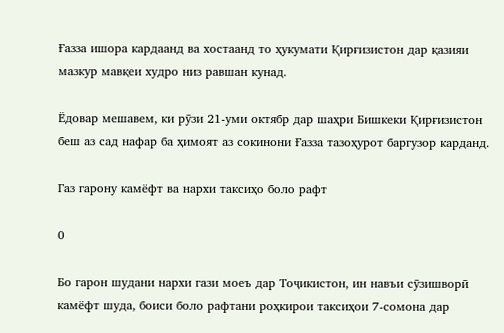Ғазза ишора кардаанд ва хостаанд то ҳукумати Қирғизистон дар қазияи мазкур мавқеи худро низ равшан кунад.

Ёдовар мешавем, ки рӯзи 21-уми октябр дар шаҳри Бишкеки Қирғизистон беш аз сад нафар ба ҳимоят аз сокинони Ғазза тазоҳурот баргузор карданд.

Газ гарону камёфт ва нархи таксиҳо боло рафт

0

Бо гарон шудани нархи гази моеъ дар Тоҷикистон, ин навъи сӯзишворӣ камёфт шуда, боиси боло рафтани роҳкирои таксиҳои 7-сомона дар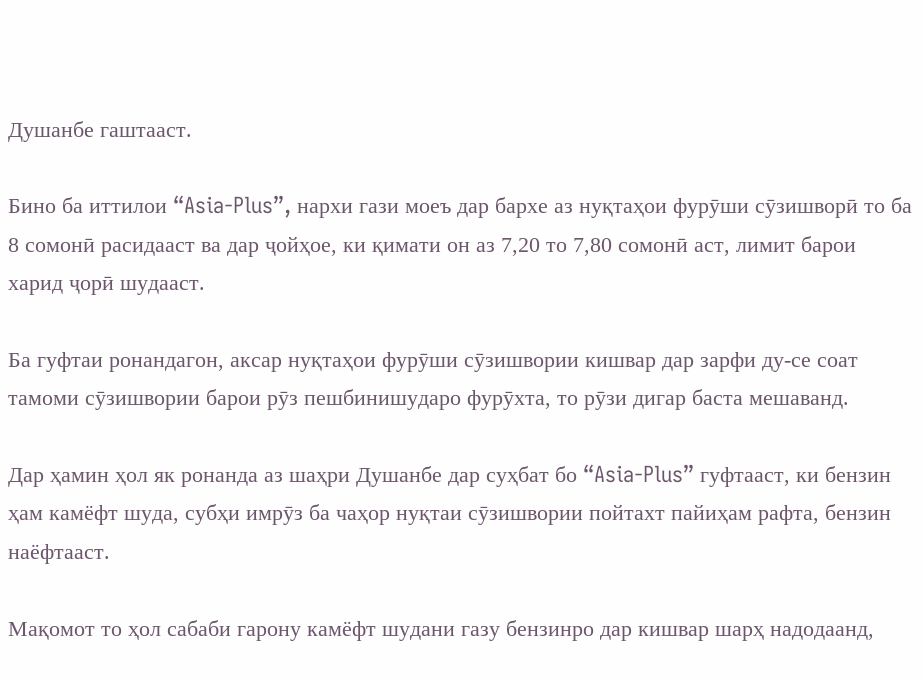Душанбе гаштааст.

Бино ба иттилои “Asia-Plus”, нархи гази моеъ дар бархе аз нуқтаҳои фурӯши сӯзишворӣ то ба 8 сомонӣ расидааст ва дар ҷойҳое, ки қимати он аз 7,20 то 7,80 сомонӣ аст, лимит барои харид ҷорӣ шудааст.

Ба гуфтаи ронандагон, аксар нуқтаҳои фурӯши сӯзишвории кишвар дар зарфи ду-се соат тамоми сӯзишвории барои рӯз пешбинишударо фурӯхта, то рӯзи дигар баста мешаванд.

Дар ҳамин ҳол як ронанда аз шаҳри Душанбе дар суҳбат бо “Asia-Plus” гуфтааст, ки бензин ҳам камёфт шуда, субҳи имрӯз ба чаҳор нуқтаи сӯзишвории пойтахт пайиҳам рафта, бензин наёфтааст.

Мақомот то ҳол сабаби гарону камёфт шудани газу бензинро дар кишвар шарҳ надодаанд,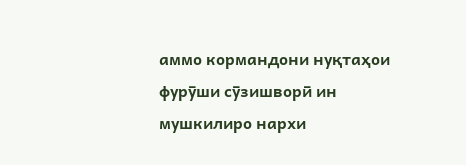аммо кормандони нуқтаҳои фурӯши сӯзишворӣ ин мушкилиро нархи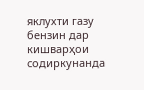яклухти газу бензин дар кишварҳои содиркунанда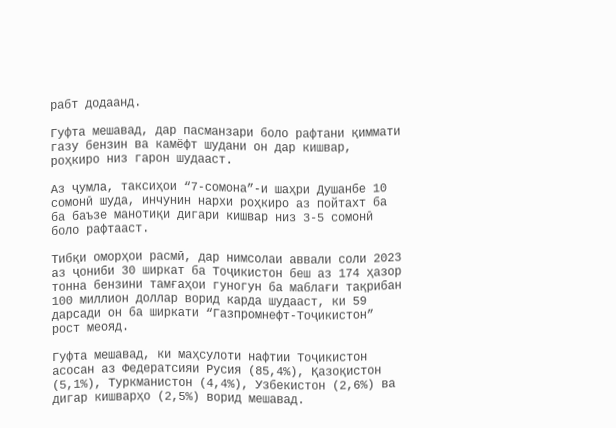рабт додаанд.

Гуфта мешавад, дар пасманзари боло рафтани қиммати газу бензин ва камёфт шудани он дар кишвар, роҳкиро низ гарон шудааст.

Аз ҷумла, таксиҳои “7-сомона”-и шаҳри Душанбе 10 сомонӣ шуда, инчунин нархи роҳкиро аз пойтахт ба ба баъзе манотиқи дигари кишвар низ 3-5 сомонӣ боло рафтааст.

Тибқи оморҳои расмӣ, дар нимсолаи аввали соли 2023 аз ҷониби 30 ширкат ба Тоҷикистон беш аз 174 ҳазор тонна бензини тамғаҳои гуногун ба маблағи тақрибан 100 миллион доллар ворид карда шудааст, ки 59 дарсади он ба ширкати “Газпромнефт-Тоҷикистон” рост меояд.

Гуфта мешавад, ки маҳсулоти нафтии Тоҷикистон асосан аз Федератсияи Русия (85,4%), Қазоқистон (5,1%), Туркманистон (4,4%), Узбекистон (2,6%) ва дигар кишварҳо (2,5%) ворид мешавад.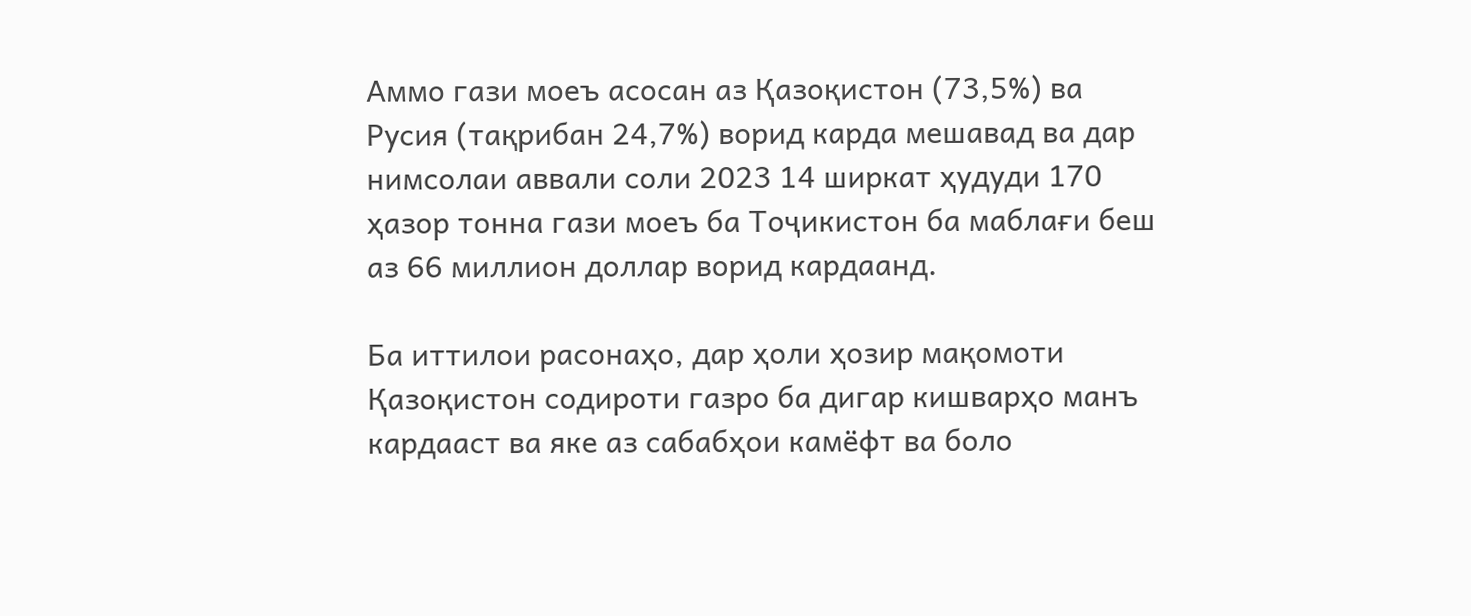Аммо гази моеъ асосан аз Қазоқистон (73,5%) ва Русия (тақрибан 24,7%) ворид карда мешавад ва дар нимсолаи аввали соли 2023 14 ширкат ҳудуди 170 ҳазор тонна гази моеъ ба Тоҷикистон ба маблағи беш аз 66 миллион доллар ворид кардаанд.

Ба иттилои расонаҳо, дар ҳоли ҳозир мақомоти Қазоқистон содироти газро ба дигар кишварҳо манъ кардааст ва яке аз сабабҳои камёфт ва боло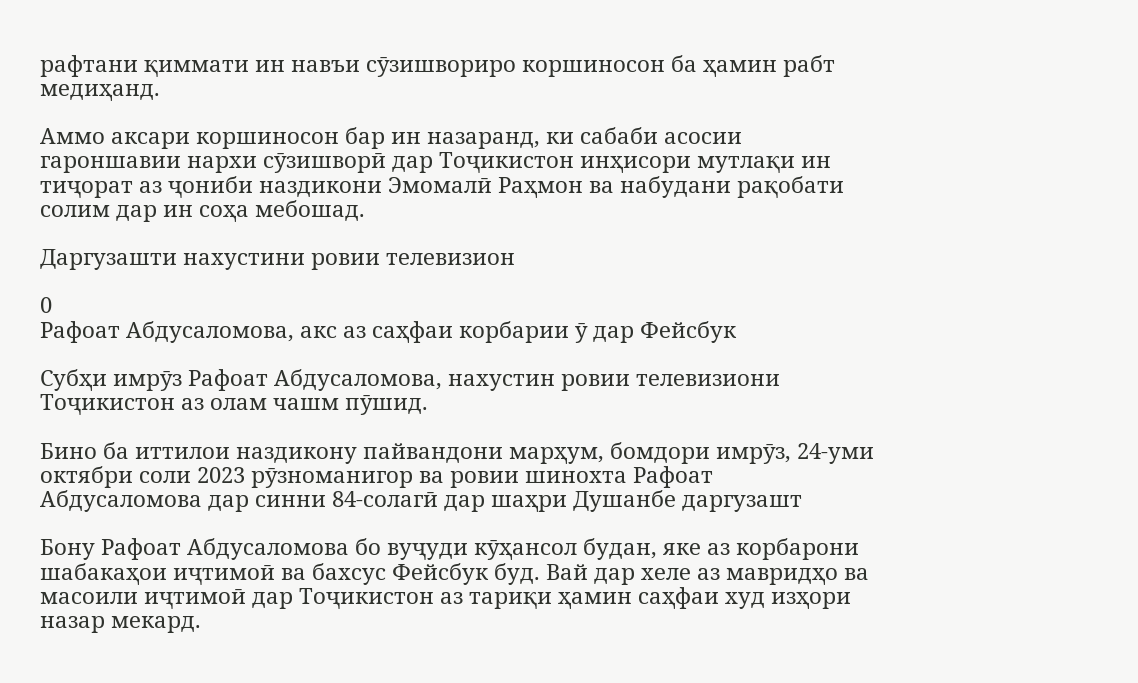рафтани қиммати ин навъи сӯзишвориро коршиносон ба ҳамин рабт медиҳанд.

Аммо аксари коршиносон бар ин назаранд, ки сабаби асосии гароншавии нархи сӯзишворӣ дар Тоҷикистон инҳисори мутлақи ин тиҷорат аз ҷониби наздикони Эмомалӣ Раҳмон ва набудани рақобати солим дар ин соҳа мебошад.

Даргузашти нахустини ровии телевизион

0
Рафоат Абдусаломова, акс аз саҳфаи корбарии ӯ дар Фейсбук

Субҳи имрӯз Рафоат Абдусаломова, нахустин ровии телевизиони Тоҷикистон аз олам чашм пӯшид.

Бино ба иттилои наздикону пайвандони марҳум, бомдори имрӯз, 24-уми октябри соли 2023 рӯзноманигор ва ровии шинохта Рафоат Абдусаломова дар синни 84-солагӣ дар шаҳри Душанбе даргузашт

Бону Рафоат Абдусаломова бо вуҷуди кӯҳансол будан, яке аз корбарони шабакаҳои иҷтимоӣ ва бахсус Фейсбук буд. Вай дар хеле аз мавридҳо ва масоили иҷтимоӣ дар Тоҷикистон аз тариқи ҳамин саҳфаи худ изҳори назар мекард.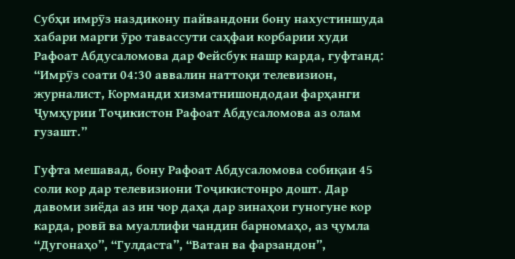Субҳи имрӯз наздикону пайвандони бону нахустиншуда хабари марги ӯро тавассути саҳфаи корбарии худи Рафоат Абдусаломова дар Фейсбук нашр карда, гуфтанд: “Имрӯз соати 04:30 аввалин наттоқи телевизион, журналист, Корманди хизматнишондодаи фарҳанги Ҷумҳурии Тоҷикистон Рафоат Абдусаломова аз олам гузашт.”

Гуфта мешавад, бону Рафоат Абдусаломова собиқаи 45 соли кор дар телевизиони Тоҷикистонро дошт. Дар давоми зиёда аз ин чор даҳа дар зинаҳои гуногуне кор карда, ровӣ ва муаллифи чандин барномаҳо, аз ҷумла  “Дугонаҳо”, “Гулдаста”, “Ватан ва фарзандон”,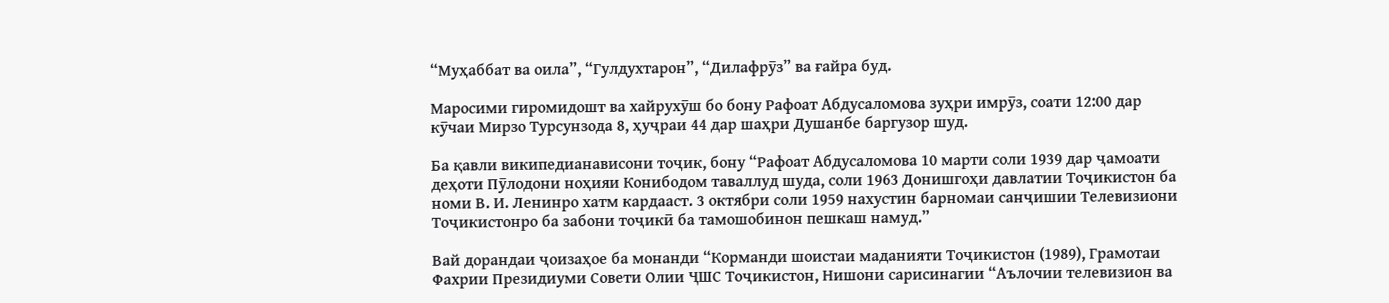“Муҳаббат ва оила”, “Гулдухтарон”, “Дилафрӯз” ва ғайра буд.

Маросими гиромидошт ва хайрухӯш бо бону Рафоат Абдусаломова зуҳри имрӯз, соати 12:00 дар кӯчаи Мирзо Турсунзода 8, ҳуҷраи 44 дар шаҳри Душанбе баргузор шуд.

Ба қавли википедианависони тоҷик, бону “Рафоат Абдусаломова 10 марти соли 1939 дар ҷамоати деҳоти Пӯлодони ноҳияи Конибодом таваллуд шуда, соли 1963 Донишгоҳи давлатии Тоҷикистон ба номи В. И. Ленинро хатм кардааст. 3 октябри соли 1959 нахустин барномаи санҷишии Телевизиони Тоҷикистонро ба забони тоҷикӣ ба тамошобинон пешкаш намуд.”

Вай дорандаи ҷоизаҳое ба монанди “Корманди шоистаи маданияти Тоҷикистон (1989), Грамотаи Фахрии Президиуми Совети Олии ҶШС Тоҷикистон, Нишони сарисинагии “Аълочии телевизион ва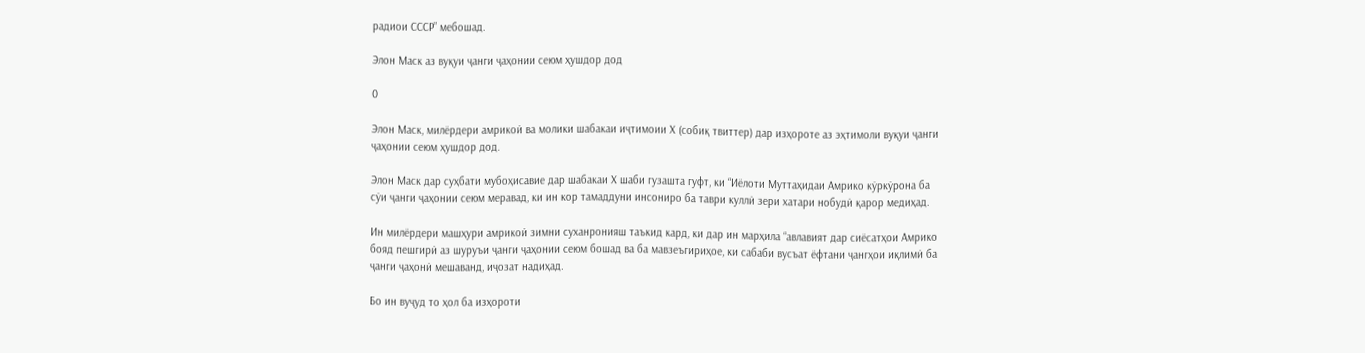радиои СССР” мебошад.

Элон Маск аз вуқуи ҷанги ҷаҳонии сеюм ҳушдор дод

0

Элон Маск, милёрдери амрикоӣ ва молики шабакаи иҷтимоии Х (собиқ твиттер) дар изҳороте аз эҳтимоли вуқуи ҷанги ҷаҳонии сеюм ҳушдор дод.

Элон Маск дар суҳбати мубоҳисавие дар шабакаи Х шаби гузашта гуфт, ки “Иёлоти Муттаҳидаи Амрико кӯркӯрона ба сӯи ҷанги ҷаҳонии сеюм меравад, ки ин кор тамаддуни инсониро ба таври куллӣ зери хатари нобудӣ қарор медиҳад.

Ин милёрдери машҳури амрикоӣ зимни суханронияш таъкид кард, ки дар ин марҳила “авлавият дар сиёсатҳои Амрико бояд пешгирӣ аз шуруъи ҷанги ҷаҳонии сеюм бошад ва ба мавзеъгириҳое, ки сабаби вусъат ёфтани ҷангҳои иқлимӣ ба ҷанги ҷаҳонӣ мешаванд, иҷозат надиҳад.

Бо ин вуҷуд то ҳол ба изҳороти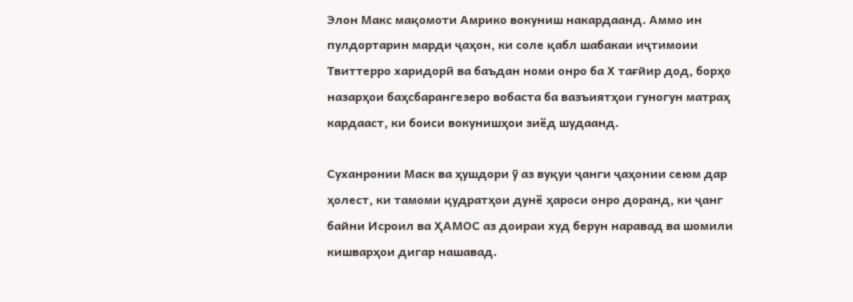Элон Макс мақомоти Амрико вокуниш накардаанд. Аммо ин пулдортарин марди ҷаҳон, ки соле қабл шабакаи иҷтимоии Твиттерро харидорӣ ва баъдан номи онро ба Х тағйир дод, борҳо назарҳои баҳсбарангезеро вобаста ба вазъиятҳои гуногун матраҳ кардааст, ки боиси вокунишҳои зиёд шудаанд.

Суханронии Маск ва ҳушдори ӯ аз вуқуи ҷанги ҷаҳонии сеюм дар ҳолест, ки тамоми қудратҳои дунё ҳароси онро доранд, ки ҷанг байни Исроил ва ҲАМОС аз доираи худ берун наравад ва шомили кишварҳои дигар нашавад.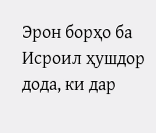Эрон борҳо ба Исроил ҳушдор дода, ки дар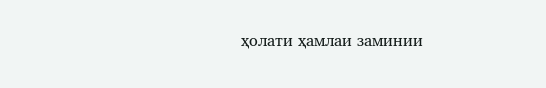ҳолати ҳамлаи заминии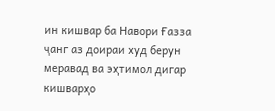ин кишвар ба Навори Ғазза ҷанг аз доираи худ берун меравад ва эҳтимол дигар кишварҳо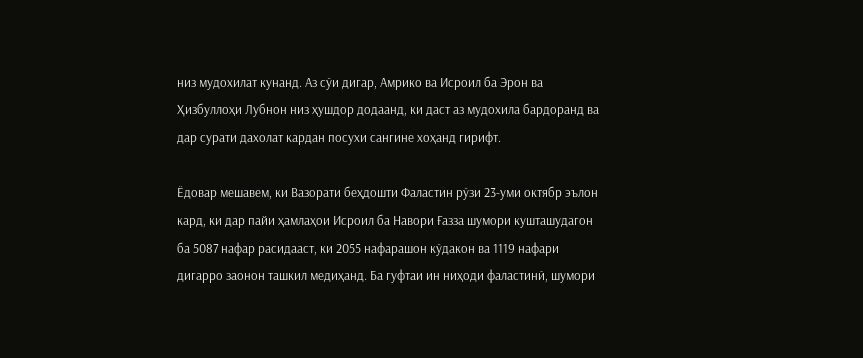низ мудохилат кунанд. Аз сӯи дигар, Амрико ва Исроил ба Эрон ва Ҳизбуллоҳи Лубнон низ ҳушдор додаанд, ки даст аз мудохила бардоранд ва дар сурати дахолат кардан посухи сангине хоҳанд гирифт.

Ёдовар мешавем, ки Вазорати беҳдошти Фаластин рӯзи 23-уми октябр эълон кард, ки дар пайи ҳамлаҳои Исроил ба Навори Ғазза шумори кушташудагон ба 5087 нафар расидааст, ки 2055 нафарашон кӯдакон ва 1119 нафари дигарро заонон ташкил медиҳанд. Ба гуфтаи ин ниҳоди фаластинӣ, шумори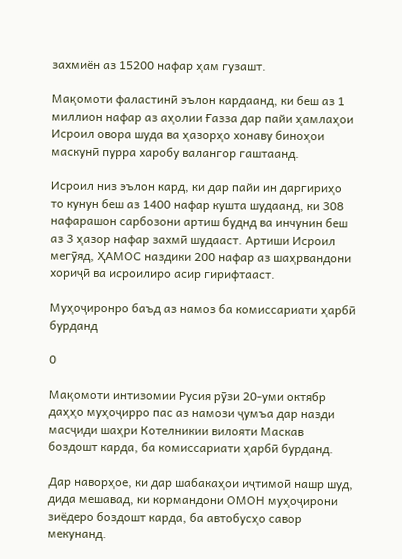захмиён аз 15200 нафар ҳам гузашт.

Мақомоти фаластинӣ эълон кардаанд, ки беш аз 1 миллион нафар аз аҳолии Ғазза дар пайи ҳамлаҳои Исроил овора шуда ва ҳазорҳо хонаву биноҳои маскунӣ пурра харобу валангор гаштаанд.

Исроил низ эълон кард, ки дар пайи ин даргириҳо то кунун беш аз 1400 нафар кушта шудаанд, ки 308 нафарашон сарбозони артиш буднд ва инчунин беш аз 3 ҳазор нафар захмӣ шудааст. Артиши Исроил мегӯяд, ҲАМОС наздики 200 нафар аз шаҳрвандони хориҷӣ ва исроилиро асир гирифтааст.

Муҳоҷиронро баъд аз намоз ба комиссариати ҳарбӣ бурданд

0

Мақомоти интизомии Русия рӯзи 20-уми октябр даҳҳо муҳоҷирро пас аз намози ҷумъа дар назди масҷиди шаҳри Котелникии вилояти Маскав боздошт карда, ба комиссариати ҳарбӣ бурданд.

Дар наворҳое, ки дар шабакаҳои иҷтимоӣ нашр шуд, дида мешавад, ки кормандони ОМОН муҳоҷирони зиёдеро боздошт карда, ба автобусҳо савор мекунанд.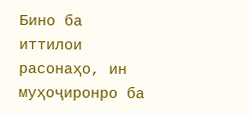Бино ба иттилои расонаҳо, ин муҳоҷиронро ба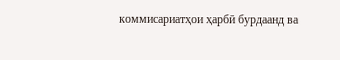коммисариатҳои ҳарбӣ бурдаанд ва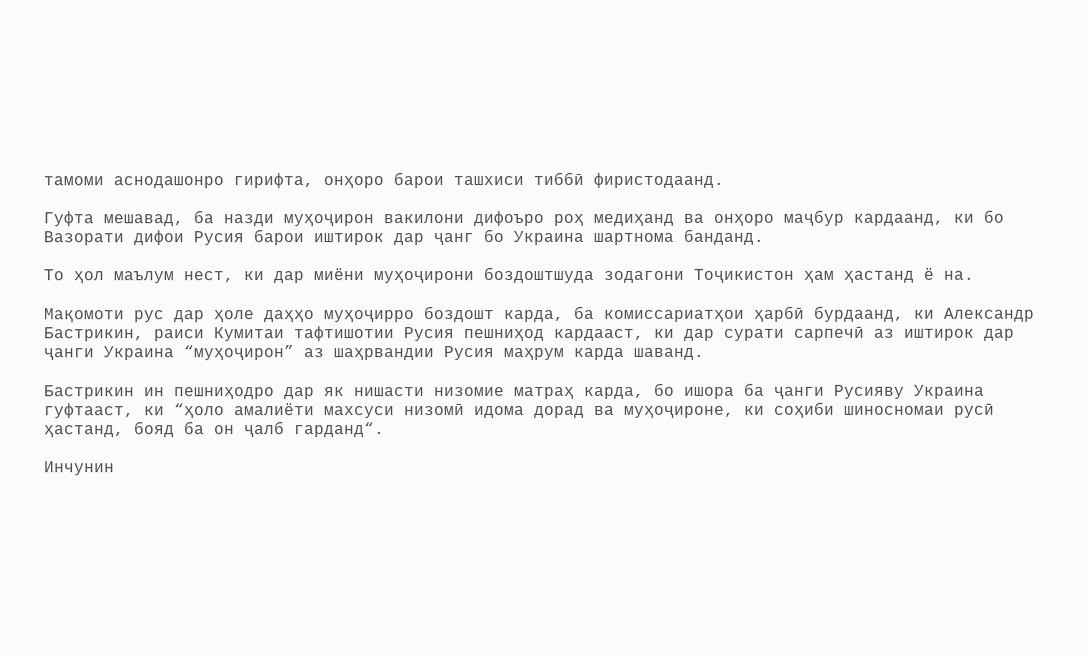тамоми аснодашонро гирифта, онҳоро барои ташхиси тиббӣ фиристодаанд.

Гуфта мешавад, ба назди муҳоҷирон вакилони дифоъро роҳ медиҳанд ва онҳоро маҷбур кардаанд, ки бо Вазорати дифои Русия барои иштирок дар ҷанг бо Украина шартнома банданд.

То ҳол маълум нест, ки дар миёни муҳоҷирони боздоштшуда зодагони Тоҷикистон ҳам ҳастанд ё на.

Мақомоти рус дар ҳоле даҳҳо муҳоҷирро боздошт карда, ба комиссариатҳои ҳарбӣ бурдаанд, ки Александр Бастрикин, раиси Кумитаи тафтишотии Русия пешниҳод кардааст, ки дар сурати сарпечӣ аз иштирок дар ҷанги Украина “муҳоҷирон” аз шаҳрвандии Русия маҳрум карда шаванд.

Бастрикин ин пешниҳодро дар як нишасти низомие матраҳ карда, бо ишора ба ҷанги Русияву Украина гуфтааст, ки “ҳоло амалиёти махсуси низомӣ идома дорад ва муҳоҷироне, ки соҳиби шиносномаи русӣ ҳастанд, бояд ба он ҷалб гарданд“.

Инчунин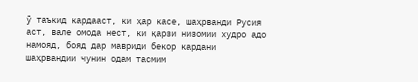ӯ таъкид кардааст, ки ҳар касе, шаҳрванди Русия аст, вале омода нест, ки қарзи низомии худро адо намояд, бояд дар мавриди бекор кардани шаҳрвандии чунин одам тасмим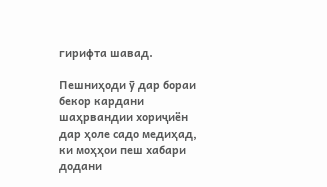гирифта шавад.

Пешниҳоди ӯ дар бораи бекор кардани шаҳрвандии хориҷиён дар ҳоле садо медиҳад, ки моҳҳои пеш хабари додани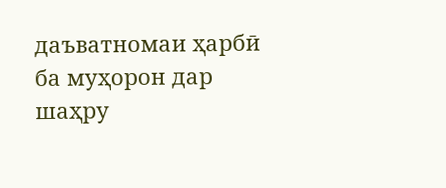даъватномаи ҳарбӣ ба муҳорон дар шаҳру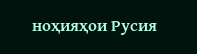ноҳияҳои Русия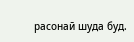расонаӣ шуда буд.